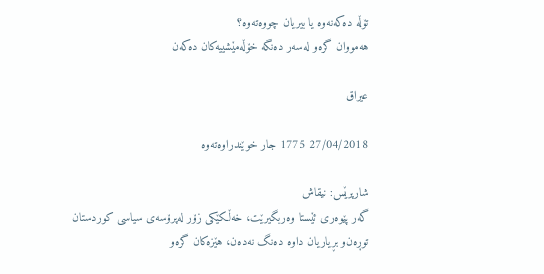تۆڵە دەكەنەوە یا بیریان چووەتەوە؟
هەمووان گرەو لەسەر دەنگە خۆڵەمێشییەكان دەكەن

عیراق

27/04/2018 1775 جار خوێندراوه‌ته‌وه

شارپرێس: نیقاش
گەر پێوەری‌ ئێستا وەربگیرێت، خەڵكێكی‌ زۆر لەپرۆسەی‌ سیاسی‌ كوردستان توڕەن‌و بڕیاریان داوە دەنگ نەدەن، هێزەكان گرەو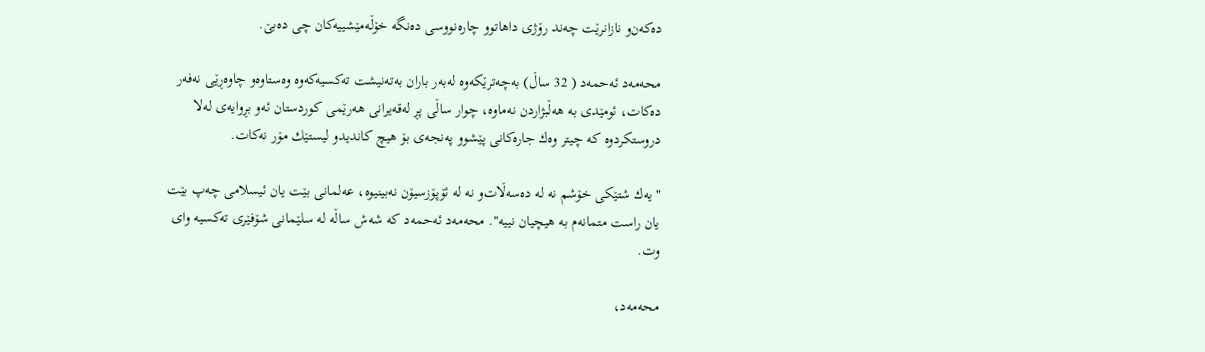دەكەن‌و نازانرێت چەند رۆژی‌ داهاتوو چارەنووسی‌ دەنگە خۆڵەمێشییەكان چی‌ دەبێ‌.

محەمەد ئەحمەد ( 32 ساڵ) بەچەترێكەوە لەبەر باران بەتەنیشت تەكسیەكەوە وەستاوە‌و چاوەڕێی‌ نەفەر دەكات، ئومێدی‌ بە هەڵبژاردن نەماوە، چوار ساڵی‌ پڕ لەقەیرانی‌ هەرێمی‌ كوردستان ئەو بڕوایەی‌ لەلا دروستكردوە كە چیتر وەك جارەكانی‌ پێشوو پەنجەی‌ بۆ هیچ كاندید‌و لیستێك مۆر نەكات.

"یەك شتێكی‌ خۆشم نە لە دەسەڵات‌و نە لە ئۆپۆزسیۆن نەبینیوە، عەلمانی‌ بێت یان ئیسلامی‌ چەپ بێت یان راست متمانەم بە هیچیان نییە". محەمەد ئەحمەد كە شەش ساڵە لە سلێمانی‌ شۆفێری‌ تەكسیە وای‌ وت.

محەمەد،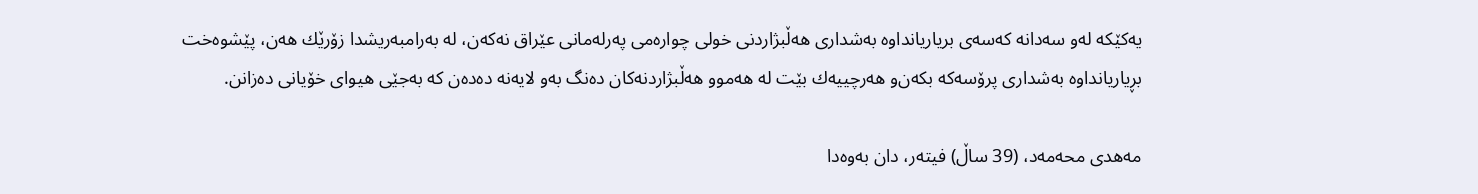یەكێكە لەو سەدانە كەسەی‌ بریاریانداوە بەشداری‌ هەڵبژاردنی‌ خولی‌ چوارەمی‌ پەرلەمانی‌ عێراق نەكەن، لە بەرامبەریشدا زۆرێك هەن، پێشوەخت بڕیاریانداوە بەشداری‌ پرۆسەكە بكەن‌و هەرچییەك بێت لە هەموو هەڵبژاردنەكان دەنگ بەو لایەنە دەدەن كە بەجێی‌ هیوای‌ خۆیانی دەزانن.

مەهدی‌ محەمەد، (39 ساڵ) فیتەر، دان بەوەدا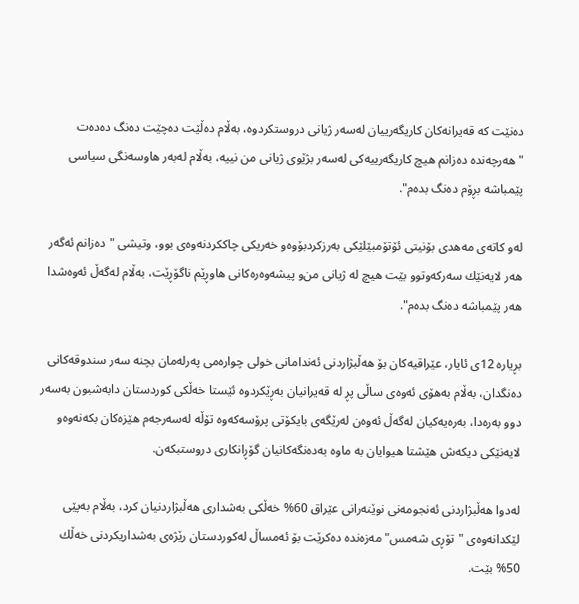دەنێت كە قەیرانەكان كاریگەرییان لەسەر ژیانی‌ دروستكردوە، بەڵام دەڵێت دەچێت دەنگ دەدەت "هەرچەندە دەزانم هیچ كاریگەرییەكی‌ لەسەر بژێوی‌ ژیانی‌ من نییە، بەڵام لەبەر هاوسەنگی‌ سیاسی‌ پێمباشە بڕۆم دەنگ بدەم".

لەو كاتەی‌ مەهدی‌ بۆنیتی‌ ئۆتۆمبێلێكی‌ بەرزكردبۆوە‌و خەریكی‌ چاككردنەوەی‌ بوو، وتیشی‌ "دەزانم ئەگەر هەر لایەنێك سەركەوتوو بێت هیچ لە ژیانی‌ من‌و پیشەوەرەكانی‌ هاوڕێم ناگۆڕێت، بەڵام لەگەڵ ئەوەشدا هەر پێمباشە دەنگ بدەم".

بڕیارە 12ی ئایار، عێراقیەكان بۆ هەڵبژاردنی‌ ئەندامانی‌ خولی‌ چوارەمی‌ پەرلەمان بچنە سەر سندوقەكانی‌ دەنگدان، بەڵام بەهۆی‌ ئەوەی‌ ساڵی‌ پڕ لە قەیرانیان بەڕێكردوە ئێستا خەڵكی‌ كوردستان دابەشبون بەسەر دوو بەرەدا، بەرەیەكیان لەگەڵ ئەوەن لەرێگەی‌ بایكۆتی‌ پرۆسەكەوە تۆڵە لەسەرجەم هێزەكان بكەنەوە‌و لایەنێكی‌ دیكەش هێشتا هیوایان بە ماوە بەدەنگەكانیان گۆڕانكاری‌ دروستبكەن.

لەدوا هەڵبژاردنی‌ ئەنجومەنی‌ نوێنەرانی‌ عێراق 60% خەڵكی‌ بەشداری‌ هەڵبژاردنیان كرد، بەڵام بەپێی‌ لێكدانەوەی‌ "تۆڕی‌ شەمس" مەزەندە دەكرێت بۆ ئەمساڵ لەكوردستان رێژەی‌ بەشداریكردنی‌ خەڵك 50% بێت.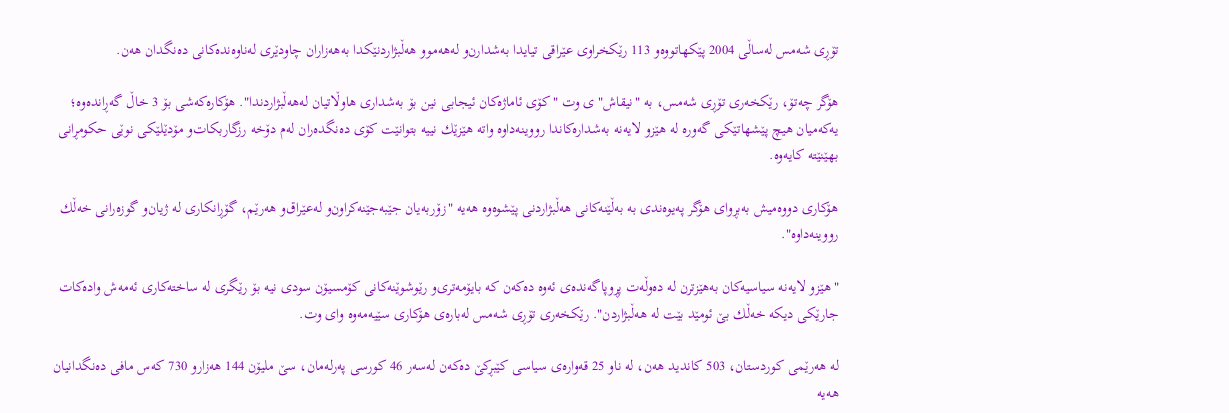تۆڕی‌ شەمس لەساڵی‌ 2004 پێكهاتووەو 113 رێكخراوی‌ عێراقی‌ تیایدا بەشدارن‌و لەهەموو هەڵبژاردنێكدا بەهەزاران چاودێری‌ لەناوەندەكانی‌ دەنگدان هەن.

هۆگر چەتۆ، رێكخەری‌ تۆڕی‌ شەمس، بە "نیقاش"ی‌ وت "كۆی‌ ئاماژەكان ئیجابی‌ نین بۆ بەشداری‌ هاوڵاتیان لەهەڵبژاردندا". هۆكارەكەشی‌ بۆ 3 خاڵ گەڕاندەوە؛ یەكەمیان هیچ پێشهاتێكی‌ گەورە لە هێز‌و لایەنە بەشدارەكاندا رووینەداوە واتە هێزێك نییە بتوانێت كۆی‌ دەنگدەران لەم دۆخە رزگاربكات‌و مۆدێلێكی‌ نوێی‌ حكومڕانی‌ بهێنێتە كایەوە.

هۆكاری‌ دووەمیش بەبڕوای‌ هۆگر پەیوەندی‌ بە بەڵێنەكانی‌ هەڵبژاردنی‌ پێشوەوە هەیە "زۆربەیان جێبەجێنەكراون‌و لەعێراق‌و هەرێم، گۆڕانكاری‌ لە ژیان‌و گوزەرانی‌ خەڵك رووینەداوە".

"هێز‌و لایەنە سیاسیەكان بەهێزترن لە دەوڵەت پڕوپاگەندەی‌ ئەوە دەكەن كە بایۆمەتری‌‌و رێوشوێنەكانی‌ كۆمسیۆن سودی‌ نیە بۆ رێگری‌ لە ساختەكاری‌ ئەمەش وادەكات جارێكی‌ دیكە خەڵك بێ‌ ئومێد بێت لە هەڵبژاردن". رێكخەری‌ تۆڕی‌ شەمس لەبارەی‌ هۆكاری‌ سێیەمەوە وای‌ وت.

لە هەرێمی‌ كوردستان، 503 كاندید هەن، لە ناو 25 قەوارەی سیاسی كێبڕكێ‌ دەكەن لەسەر 46 كورسی‌ پەرلەمان، سێ‌ ملیۆن 144 هەزار‌و 730 كەس مافی‌ دەنگدانیان هەیە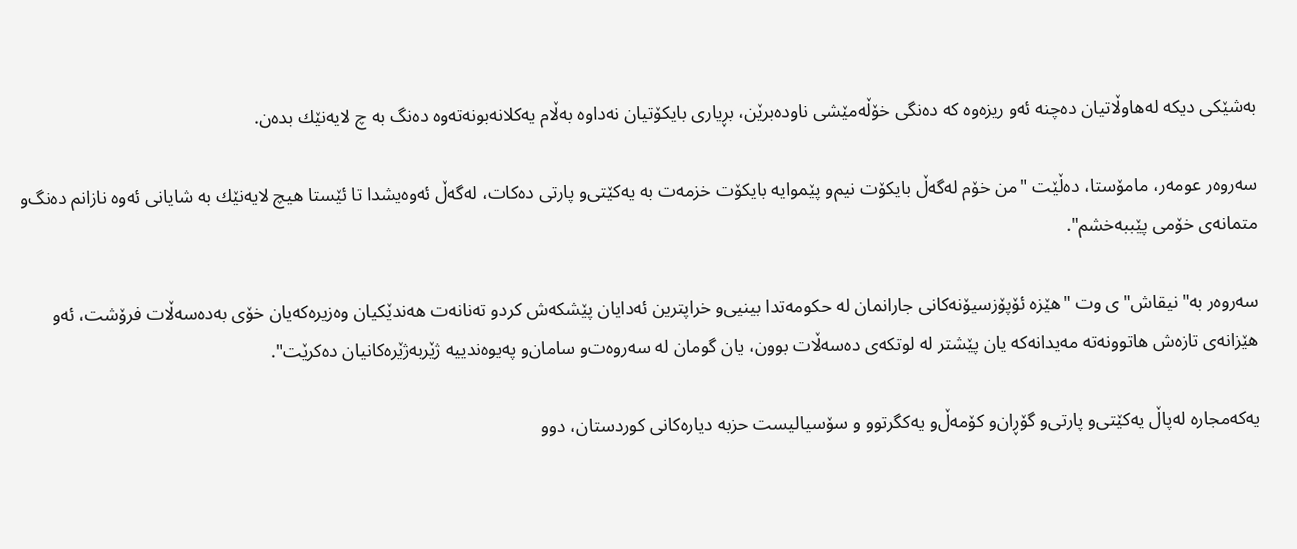بەشێكی‌ دیكە لەهاوڵاتیان دەچنە ئەو ریزەوە كە دەنگی خۆڵەمێشی ناودەبرێن، بڕیاری‌ بایكۆتیان نەداوە بەڵام یەكلانەبونەتەوە دەنگ بە چ لایەنێك بدەن.

سەروەر عومەر، مامۆستا، دەڵێت "من خۆم لەگەڵ بایكۆت نیم‌و پێموایە بایكۆت خزمەت بە یەكێتی‌و پارتی دەكات، لەگەڵ ئەوەیشدا تا ئێستا هیچ لایەنێك بە شایانی ئەوە نازانم دەنگ‌و متمانەی خۆمی پێببەخشم".

سەروەر بە"نیقاش"ی‌ وت "هێزە ئۆپۆزسیۆنەكانی جارانمان لە حكومەتدا بینیی‌و خراپترین ئەدایان پێشكەش كردو تەنانەت هەندێكیان وەزیرەكەیان خۆی بەدەسەڵات فرۆشت، ئەو هێزانەی تازەش هاتوونەتە مەیدانەكە یان پێشتر لە لوتكەی دەسەڵات بوون، یان گومان لە سەروەت‌و سامان‌و پەیوەندییە ژێربەژێرەكانیان دەكرێت".

یەكەمجارە لەپاڵ یەكێتی‌‌و پارتی‌‌و گۆڕان‌و كۆمەڵ‌و یەكگرتوو ‌و سۆسیالیست حزبە دیارەكانی‌ كوردستان، دوو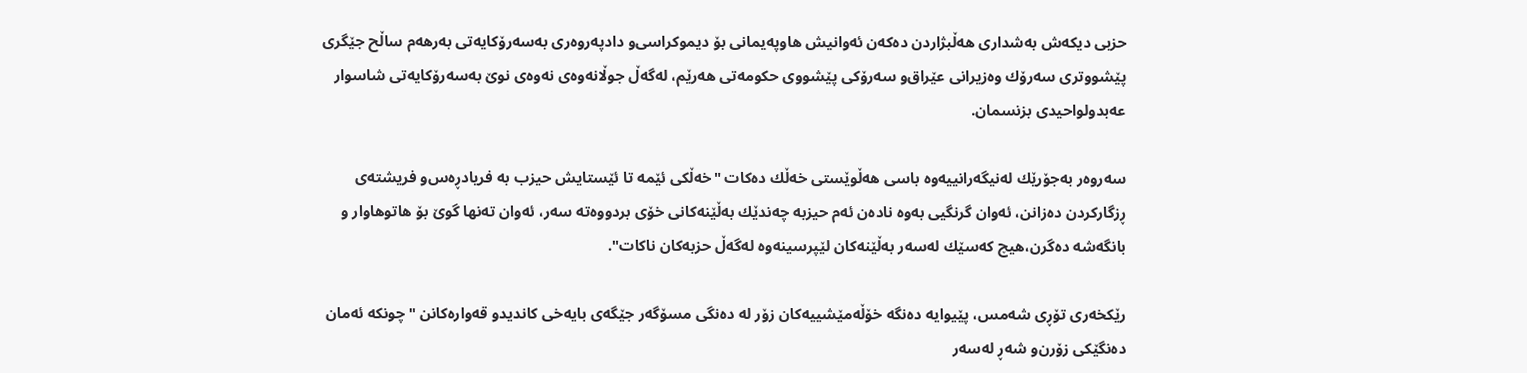حزبی‌ دیكەش بەشداری‌ هەڵبژاردن دەكەن ئەوانیش هاوپەیمانی‌ بۆ دیموكراسی‌‌و دادپەروەری‌ بەسەرۆكایەتی‌ بەرهەم ساڵح جێگری‌ پێشووتری‌ سەرۆك وەزیرانی‌ عێراق‌و سەرۆكی‌ پێشووی‌ حكومەتی‌ هەرێم، لەگەڵ جوڵانەوەی‌ نەوەی‌ نوێ بەسەرۆكایەتی‌ شاسوار عەبدولواحیدی‌ بزنسمان.

سەروەر بەجۆرێك لەنیگەرانییەوە باسی‌ هەڵوێستی‌ خەڵك دەكات "خەڵكی ئێمە تا ئێستایش حیزب بە فریادڕەس‌و فریشتەی ڕزگاركردن دەزانن، ئەوان گرنگیی بەوە نادەن ئەم حیزبە چەندێك بەڵێنەكانی خۆی بردووەتە سەر، ئەوان تەنها گوێ بۆ هاتوهاوار و بانگەشە دەگرن،هیچ كەسێك لەسەر بەڵێنەكان لێپرسینەوە لەگەڵ حزبەكان ناكات".

رێكخەری تۆڕی شەمس، پێیوایە دەنگە خۆڵەمێشییەكان زۆر لە دەنگی مسۆگەر جێگەی بایەخی كاندید‌و قەوارەكانن "چونكە ئەمان دەنگێكی زۆرن‌و شەڕ لەسەر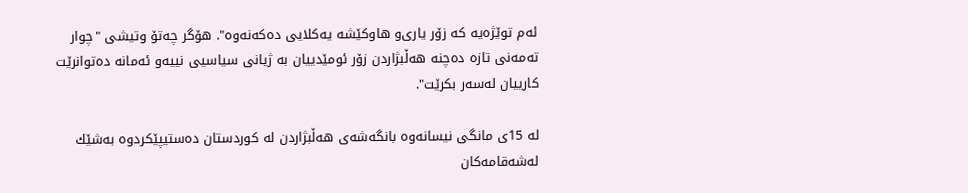ئەم توێژەیە كە زۆر یاری‌و هاوكێشە یەكلایی دەكەنەوە". هۆگر چەتۆ وتیشی‌ "چوار تەمەنی تازە دەچنە هەڵبژاردن زۆر ئومێدییان بە ژیانی سیاسیی نییەو ئەمانە دەتوانرێت كارییان لەسەر بكرێت".

لە 15ی‌ مانگی‌ نیسانەوە بانگەشەی‌ هەڵبژاردن لە كوردستان دەستیپێكردوە بەشێك لەشەقامەكان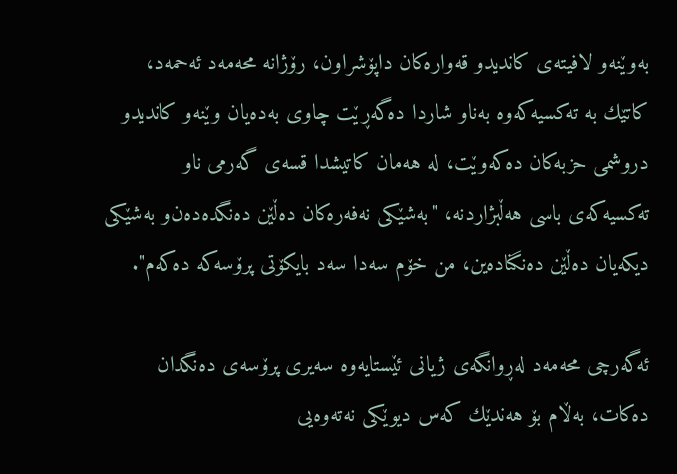بەوێنە‌و لافیتەی‌ كاندید‌و قەوارەكان داپۆشراون، رۆژانە محەمەد ئەحمەد، كاتێك بە تەكسیەكەوە بەناو شاردا دەگەڕێت چاوی‌ بەدەیان وێنە‌و كاندید‌و دروشمی‌ حزبەكان دەكەوێت، لە هەمان كاتیشدا قسەی‌ گەرمی‌ ناو تەكسیەكەی‌ باسی‌ هەڵبژاردنە، "بەشێكی‌ نەفەرەكان دەڵێن دەنگدەدەن‌و بەشێكی‌ دیكەیان دەڵێن دەنگنادەین، من خۆم سەدا سەد بایكۆتی‌ پرۆسەكە دەكەم".

ئەگەرچی‌ محەمەد لەڕوانگەی‌ ژیانی‌ ئێستایەوە سەیری‌ پرۆسەی‌ دەنگدان دەكات، بەڵام بۆ هەندێك كەس دیوێكی‌ نەتەوەیی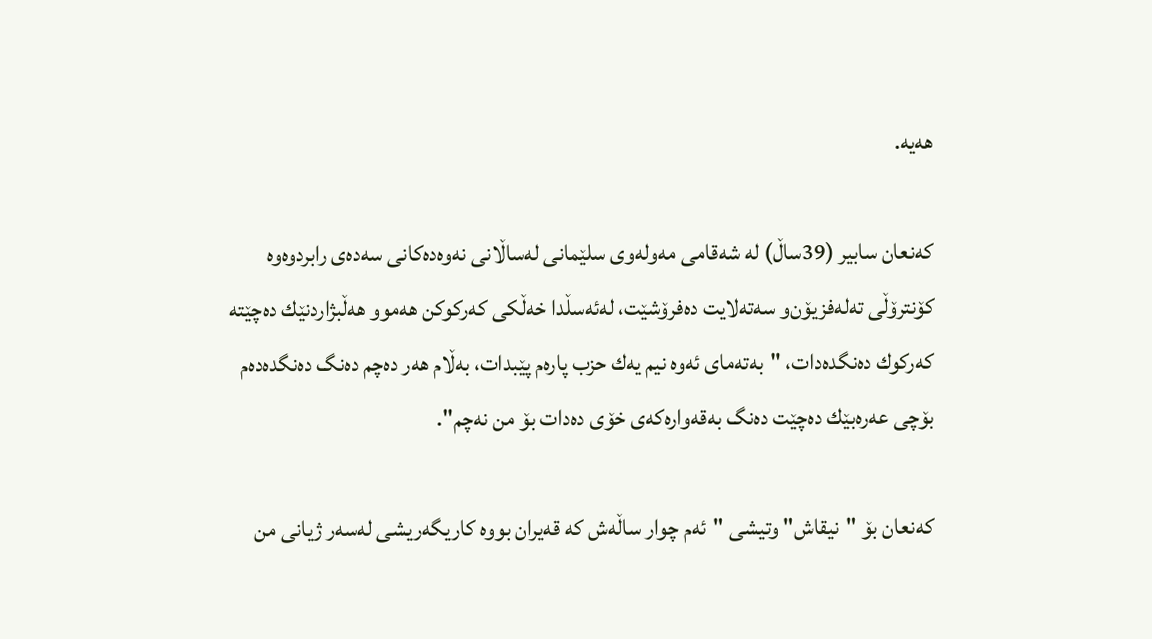هەیە.

كەنعان سابیر (39ساڵ) لە شەقامی‌ مەولەوی‌ سلێمانی‌ لەساڵانی‌ نەوەدەكانی‌ سەدەی‌ رابردوەوە كۆنترۆڵی‌ تەلەفزیۆن‌و سەتەلایت دەفرۆشێت، لەئەسڵدا خەڵكی‌ كەركوكن هەموو هەڵبژاردنێك دەچێتە كەركوك دەنگدەدات، "بەتەمای‌ ئەوە نیم یەك حزب پارەم پێبدات، بەڵام هەر دەچم دەنگ دەنگدەدەم بۆچی‌ عەرەبێك دەچێت دەنگ بەقەوارەكەی‌ خۆی‌ دەدات بۆ من نەچم".

كەنعان بۆ "نیقاش" وتیشی‌ "ئەم چوار ساڵەش كە قەیران بووە كاریگەریشی‌ لەسەر ژیانی‌ من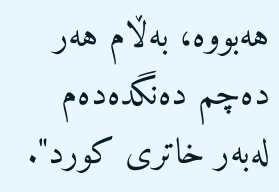هەبووە، بەڵام هەر دەچم دەنگدەدەم لەبەر خاتری‌ كورد".